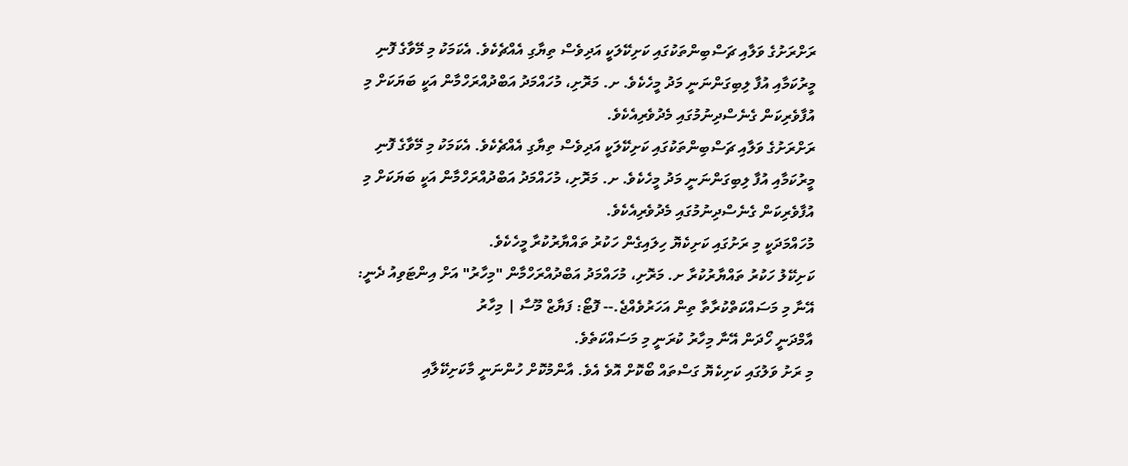ރަށްރަށުގެ ވަލާއި ޗަސްބިންތަކުގައި ކަށިކޭލަކީ އަދިވެސް ތިޔާގި އެއްޗެކެވެ. އެކަމަކު މި މޭވާގެ ފޮނި މީރުކަމާއި އުފާ ލިބިގަންނަނީ މަދު މީހެކެވެ. ށ. މަރޮށި، މުހައްމަދު އަބްދުއްރަހްމާން އަކީ ބަޔަކަށް މި އުފާވެރިކަން ގެނެސްދިނުމުގައި މެދުވެރިއެކެވެ.
ރަށްރަށުގެ ވަލާއި ޗަސްބިންތަކުގައި ކަށިކޭލަކީ އަދިވެސް ތިޔާގި އެއްޗެކެވެ. އެކަމަކު މި މޭވާގެ ފޮނި މީރުކަމާއި އުފާ ލިބިގަންނަނީ މަދު މީހެކެވެ. ށ. މަރޮށި، މުހައްމަދު އަބްދުއްރަހްމާން އަކީ ބަޔަކަށް މި އުފާވެރިކަން ގެނެސްދިނުމުގައި މެދުވެރިއެކެވެ.
މުހައްމަދަކީ މި ރަށުގައި ކަށިކެޔޮ ހިލައިގެން ހަކުރު ތައްޔާރުކުރާ މީހެކެވެ.
ކަށިކޭލު ހަކުރު ތައްޔާރުކުރާ ށ. މަރޮށި، މުހައްމަދު އަބްދުއްރަހްމާން "މިހާރު" އަށް އިންޓަވިއު ދެނީ: އޭނާ މި މަސައްކަތްކުރާތާ ތިން އަހަރުވެއްޖެ.-- ފޮޓޯ: ފަޔާޒް މޫސާ | މިހާރު
އާމްދަނީ ހޯދަން އޭނާ މިހާރު ކުރަނީ މި މަސައްކަތެވެ.
މި ރަށު ވަލުގައި ކަށިކެޔޮ ގަސްތައް ބޯކޮށް އޮވެ އެވެ. އާންމުކޮށް ހުންނަނީ މާކަށިކޭލާއި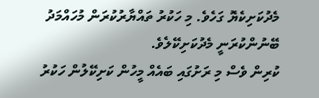މެދުކަށިކެޔޮ ގަހެވެ. މި ހަކުރު ތައްޔާރުކުރަން މުހައްމަދު ބޭނުންކުރަނީ މެދުކަށިކޭލެވެ.
ކުރިން ވެސް މި ރަށުގައި ބައެއް މީހުން ކަށިކޭލުން ހަކުރު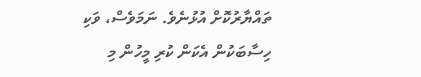ތައްޔާރުކޮށް އުޅުނެވެ. ނަމަވެސް، ވަކި ހިސާބަކުން އެކަން ކުރި މީހުން މި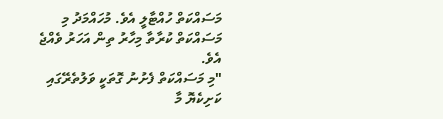މަސައްކަތް ހުއްޓާލީ އެވެ. މުހައްމަދު މި މަސައްކަތް ކުރާތާ މިހާރު ތިން އަހަރު ވެއްޖެ އެވެ.
"މި މަސައްކަތް ފެށުނު ގޮތަކީ ވަލުތެރޭގައި ކަށިކެޔޮ މާ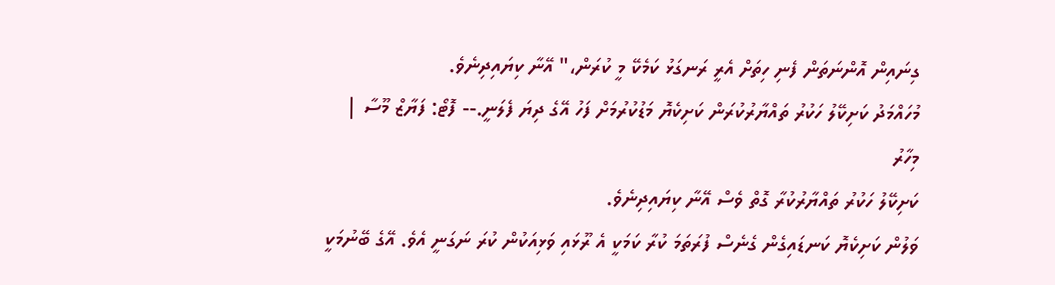ގިނައިން އޮންނަތަން ފެނި ހިތަށް އެރީ ރަނގަޅު ކަމެކޭ މީ ކުރަން،" އޭނާ ކިޔައިދިނެވެ.
މުހައްމަދު ކަށިކޭލު ހަކުރު ތައްޔާރުކުރަން ކަށިކެޔޮ މަޑުކުރުމަށް ފަހު އޭގެ ދިޔަ ފެލަނީ.-- ފޮޓޯ: ފަޔާޒް މޫސާ | މިހާރު
ކަށިކޭލު ހަކުރު ތައްޔާރުކުރާ ގޮތް ވެސް އޭނާ ކިޔައިދިނެވެ.
ވަލުން ކަށިކެޔޮ ކަނޑައިގެން ގެނެސް ފުރަތަމަ ކުރާ ކަމަކީ އެ ރޫޅައި ވަޅިއަކުން ކުރަ ނަގަނީ އެވެ. އޭގެ ބޭނުމަކީ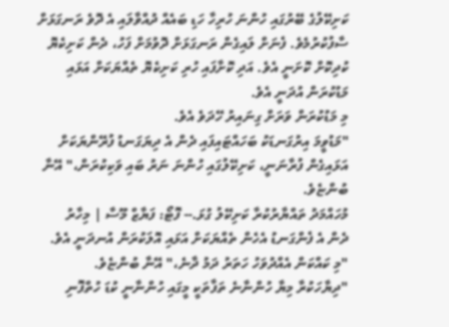ކަށިކޭލުގެ ބޭރުގައި ހުންނަ ހުރިހާ ހަޑި ބައެއް ދުއްވާލައި އެ ދޮވެ ރަނގަޅަށް ސާފުކުރުމެވެ. ފެނަށް ލައިގެން ރަނގަޅަށް ދޮވުމަށް ފަހު، ދެން ކަށިކެޔޮ ކުދިކޮށް ކޮށަނީ އެވެ. އަދި ކޮށާފައި ހުރި ކަށިކެޔޮ ތެއްޔަކަށް އަޅައި މަޑުކުރަން އުދަނީ އެވެ.
މި މަޑުކުރަން ވަރަށް ގިނައިރު ހޭދަވެ އެވެ.
"މަޑުވީމަ އިރުގަނޑަކު ބަހައްޓައިފައި ދެން އެ ދިޔަގަނޑު ފުރޭންޔަކަށް އަޅައިގެން ފުރާނަނީ، ކަށިކޭލުގައި ހުންނަ ނަރު ބައި ވަކިކުރަން،" އޭނާ ބުންޏެވެ.
މުހައްމަދު ތައްޔާރުކުރާ ކަށިކޭލު ގުޅަ.-- ފޮޓޯ: ފަޔާޒް މޫސާ | މިހާރު
ދެން އެ ފެންގަނޑު އެހެން ތެއްޔަކަށް އަޅައި އޮލަކުރަން އުނދަނީ އެވެ.
"މި ކައްކަން އެއްދުވަހު ހަތަރު ދަމު ދާނެ،" އޭނާ ބުންޏެވެ.
"ދިޔާހަކުރާ މިޔާ ހުންނާނެ ތަފާތަކީ މީގައި ހުންނާނީ ކުޑަ ހުތްފޮނި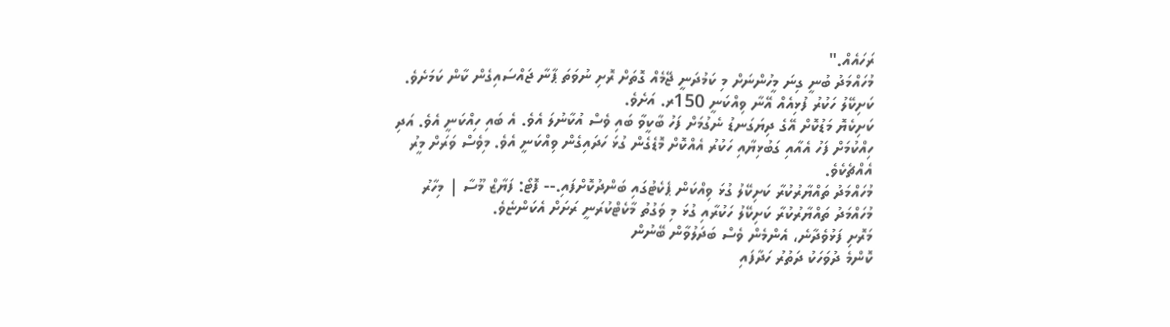ރަހައެއް."
މުހައްމަދު ބުނީ ގިނަ މީހުންނަށް މި ކަމުދަނީ ޖޭމެއް ގޮތަށް ރޮށި ނުވަތަ ޕާނާ ޖައްސައިގެން ކާން ކަމަށެވެ.
ކަށިކޭލު ހަކުރު ފުޅިއެއް އޭނާ ވިއްކަނީ 150ރ. އަށެވެ.
ކަށިކެޔޮ މަޑުކޮށް އޭގެ ދިޔަގަނޑު ނެގުމަށް ފަހު ބާކީވާ ބައި ވެސް އުކާނުލަ އެވެ. އެ ބައި ހިއްކަނީ އެވެ. އަދި ހިއްކުމަށް ފަހު އެއާއި ގަބުޅިޔާއި ހަކުރު އެއްކޮށް މޮޑެގެން ގުޅަ ހަދައިގެން ވިއްކަނީ އެވެ. މިވެސް ވަރަށް މީރު އެއްޗެކެވެ.
މުހައްމަދު ތައްޔާރުކުރާ ކަށިކޭލު ގުޅަ ވިއްކަން ޕެކެޓުގައި ބަންދުކޮށްފައި.-- ފޮޓޯ: ފަޔާޒް މޫސާ | މިހާރު
މުހައްމަދު ތައްޔާރުކުރާ ކަށިކޭލު ހަކުރާއި ގުޅަ މި ވަގުތު މާކެޓްކުރަނީ ރަށަށް އެކަންޏެވެ.
މަރޮށި ފަޅުވެދާނެ، އެންމެން ވެސް ބަދަލުވާން ބޭނުން
ކޮންމެ ދުވަހަކު ދަތުރު ހަދާފައި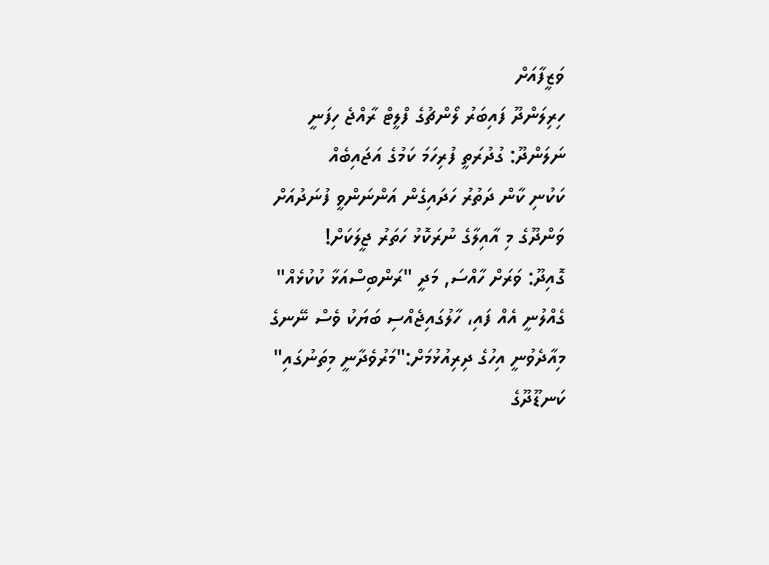ވަޒީފާއަށް
ހިރިލަންދޫ ފައިބަރު ލޯންޗުގެ ފްލީޓް ރާއްޖެ ހިފަނީ
ނަލަންދޫ: ގުދުރަތީ ފުރިހަމަ ކަމުގެ އަޖައިބެއް
ކަކުނި ކާން ދަތުރު ހަދައިގެން އަންނަންވީ ފުނަދުއަށް
ވަންދޫގެ މި އާއިލާގެ ނުރަކޮޅު ހަތަރު ޖީލަކަށް!
ގޮއިދޫ: ވަރަށް ހާއްސަ, މަދީ "ރަންބިސްއަޅާ ކުކުޅެއް"
ގެއްލުނީ އެއް ފައި، ހާލުގައިޖެއްސި ބަޔަކު ވެސް ނޭނގެ
މިއާދެވުނީ އިހުގެ ދިރިއުޅުމަށް:"މަރުވެދާނީ މިތަނުގައި"
ކަނޑޫދޫގެ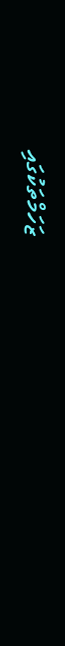ޒަހަމްތަކުގައި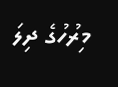މިރުހުގެ ދިލަ